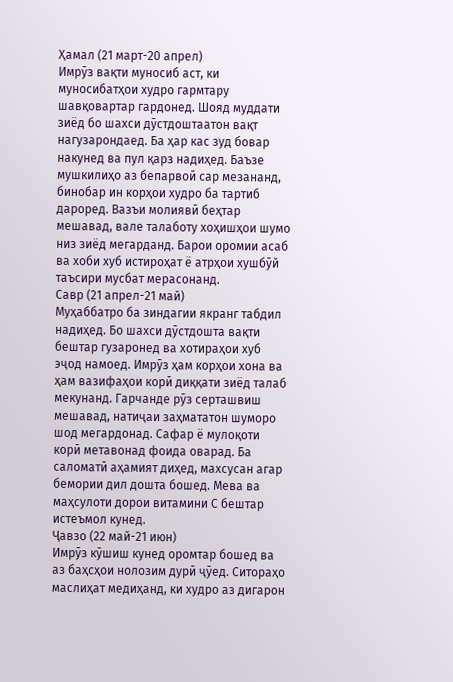Ҳамал (21 март-20 апрел)
Имрӯз вақти муносиб аст, ки муносибатҳои худро гармтару шавқовартар гардонед. Шояд муддати зиёд бо шахси дӯстдоштаатон вақт нагузарондаед. Ба ҳар кас зуд бовар накунед ва пул қарз надиҳед. Баъзе мушкилиҳо аз бепарвоӣ сар мезананд, бинобар ин корҳои худро ба тартиб дароред. Вазъи молиявӣ беҳтар мешавад, вале талаботу хоҳишҳои шумо низ зиёд мегарданд. Барои оромии асаб ва хоби хуб истироҳат ё атрҳои хушбӯй таъсири мусбат мерасонанд.
Савр (21 апрел-21 май)
Муҳаббатро ба зиндагии якранг табдил надиҳед. Бо шахси дӯстдошта вақти бештар гузаронед ва хотираҳои хуб эҷод намоед. Имрӯз ҳам корҳои хона ва ҳам вазифаҳои корӣ диққати зиёд талаб мекунанд. Гарчанде рӯз серташвиш мешавад, натиҷаи заҳмататон шуморо шод мегардонад. Сафар ё мулоқоти корӣ метавонад фоида оварад. Ба саломатӣ аҳамият диҳед, махсусан агар бемории дил дошта бошед. Мева ва маҳсулоти дорои витамини С бештар истеъмол кунед.
Ҷавзо (22 май-21 июн)
Имрӯз кӯшиш кунед оромтар бошед ва аз баҳсҳои нолозим дурӣ ҷӯед. Ситораҳо маслиҳат медиҳанд, ки худро аз дигарон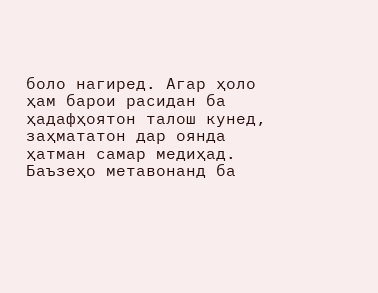боло нагиред. Агар ҳоло ҳам барои расидан ба ҳадафҳоятон талош кунед, заҳмататон дар оянда ҳатман самар медиҳад. Баъзеҳо метавонанд ба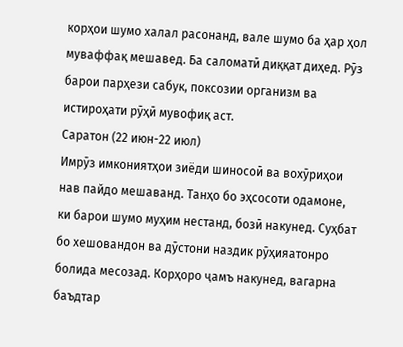корҳои шумо халал расонанд, вале шумо ба ҳар ҳол муваффақ мешавед. Ба саломатӣ диққат диҳед. Рӯз барои парҳези сабук, поксозии организм ва истироҳати рӯҳӣ мувофиқ аст.
Саратон (22 июн-22 июл)
Имрӯз имкониятҳои зиёди шиносоӣ ва вохӯриҳои нав пайдо мешаванд. Танҳо бо эҳсосоти одамоне, ки барои шумо муҳим нестанд, бозӣ накунед. Суҳбат бо хешовандон ва дӯстони наздик рӯҳияатонро болида месозад. Корҳоро ҷамъ накунед, вагарна баъдтар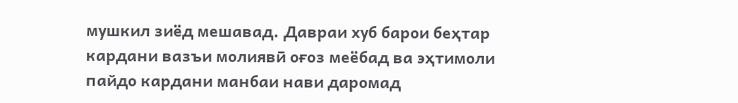мушкил зиёд мешавад. Давраи хуб барои беҳтар кардани вазъи молиявӣ оғоз меёбад ва эҳтимоли пайдо кардани манбаи нави даромад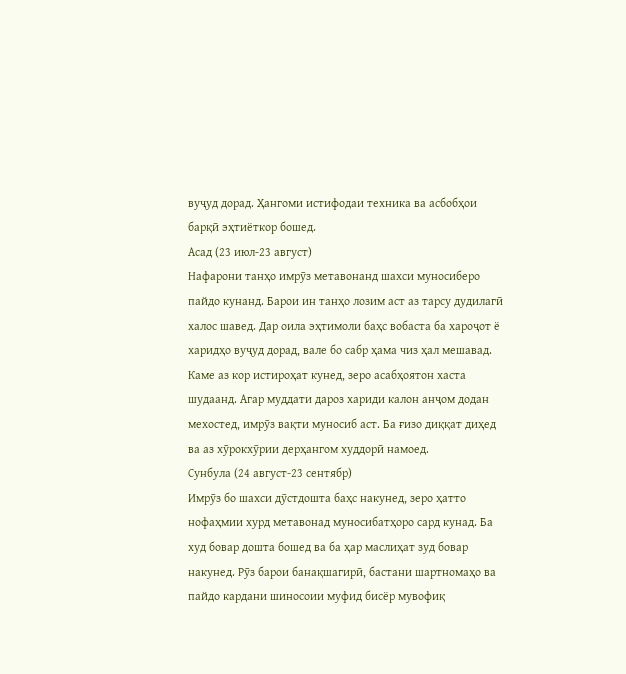вуҷуд дорад. Ҳангоми истифодаи техника ва асбобҳои барқӣ эҳтиёткор бошед.
Асад (23 июл-23 август)
Нафарони танҳо имрӯз метавонанд шахси муносиберо пайдо кунанд. Барои ин танҳо лозим аст аз тарсу дудилагӣ халос шавед. Дар оила эҳтимоли баҳс вобаста ба хароҷот ё харидҳо вуҷуд дорад, вале бо сабр ҳама чиз ҳал мешавад. Каме аз кор истироҳат кунед, зеро асабҳоятон хаста шудаанд. Агар муддати дароз хариди калон анҷом додан мехостед, имрӯз вақти муносиб аст. Ба ғизо диққат диҳед ва аз хӯрокхӯрии дерҳангом худдорӣ намоед.
Сунбула (24 август-23 сентябр)
Имрӯз бо шахси дӯстдошта баҳс накунед, зеро ҳатто нофаҳмии хурд метавонад муносибатҳоро сард кунад. Ба худ бовар дошта бошед ва ба ҳар маслиҳат зуд бовар накунед. Рӯз барои банақшагирӣ, бастани шартномаҳо ва пайдо кардани шиносоии муфид бисёр мувофиқ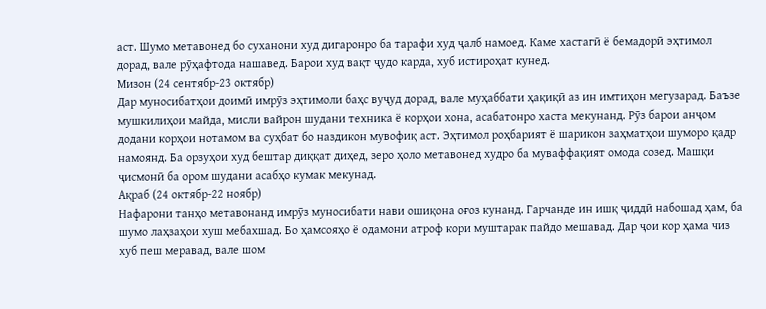аст. Шумо метавонед бо суханони худ дигаронро ба тарафи худ ҷалб намоед. Каме хастагӣ ё бемадорӣ эҳтимол дорад, вале рӯҳафтода нашавед. Барои худ вақт ҷудо карда, хуб истироҳат кунед.
Мизон (24 сентябр-23 октябр)
Дар муносибатҳои доимӣ имрӯз эҳтимоли баҳс вуҷуд дорад, вале муҳаббати ҳақиқӣ аз ин имтиҳон мегузарад. Баъзе мушкилиҳои майда, мисли вайрон шудани техника ё корҳои хона, асабатонро хаста мекунанд. Рӯз барои анҷом додани корҳои нотамом ва суҳбат бо наздикон мувофиқ аст. Эҳтимол роҳбарият ё шарикон заҳматҳои шуморо қадр намоянд. Ба орзуҳои худ бештар диққат диҳед, зеро ҳоло метавонед худро ба муваффақият омода созед. Машқи ҷисмонӣ ба ором шудани асабҳо кумак мекунад.
Ақраб (24 октябр-22 ноябр)
Нафарони танҳо метавонанд имрӯз муносибати нави ошиқона оғоз кунанд. Гарчанде ин ишқ ҷиддӣ набошад ҳам, ба шумо лаҳзаҳои хуш мебахшад. Бо ҳамсояҳо ё одамони атроф кори муштарак пайдо мешавад. Дар ҷои кор ҳама чиз хуб пеш меравад, вале шом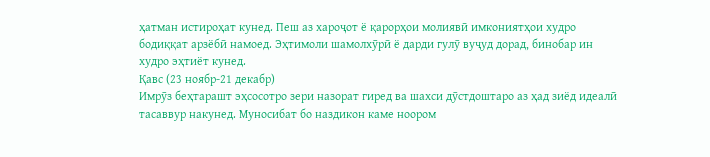ҳатман истироҳат кунед. Пеш аз хароҷот ё қарорҳои молиявӣ имкониятҳои худро бодиққат арзёбӣ намоед. Эҳтимоли шамолхӯрӣ ё дарди гулӯ вуҷуд дорад, бинобар ин худро эҳтиёт кунед.
Қавс (23 ноябр-21 декабр)
Имрӯз беҳтарашт эҳсосотро зери назорат гиред ва шахси дӯстдоштаро аз ҳад зиёд идеалӣ тасаввур накунед. Муносибат бо наздикон каме ноором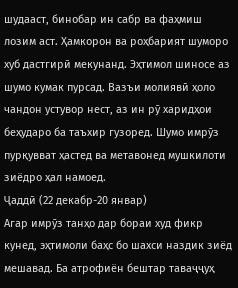шудааст, бинобар ин сабр ва фаҳмиш лозим аст. Ҳамкорон ва роҳбарият шуморо хуб дастгирӣ мекунанд. Эҳтимол шиносе аз шумо кумак пурсад. Вазъи молиявӣ ҳоло чандон устувор нест, аз ин рӯ харидҳои беҳударо ба таъхир гузоред. Шумо имрӯз пурқувват ҳастед ва метавонед мушкилоти зиёдро ҳал намоед.
Ҷаддӣ (22 декабр-20 январ)
Агар имрӯз танҳо дар бораи худ фикр кунед, эҳтимоли баҳс бо шахси наздик зиёд мешавад. Ба атрофиён бештар таваҷҷуҳ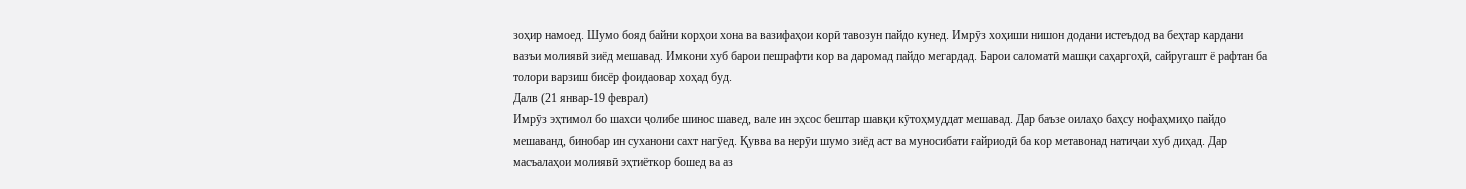зоҳир намоед. Шумо бояд байни корҳои хона ва вазифаҳои корӣ тавозун пайдо кунед. Имрӯз хоҳиши нишон додани истеъдод ва беҳтар кардани вазъи молиявӣ зиёд мешавад. Имкони хуб барои пешрафти кор ва даромад пайдо мегардад. Барои саломатӣ машқи саҳаргоҳӣ, сайругашт ё рафтан ба толори варзиш бисёр фоидаовар хоҳад буд.
Далв (21 январ-19 феврал)
Имрӯз эҳтимол бо шахси ҷолибе шинос шавед, вале ин эҳсос бештар шавқи кӯтоҳмуддат мешавад. Дар баъзе оилаҳо баҳсу нофаҳмиҳо пайдо мешаванд, бинобар ин суханони сахт нагӯед. Қувва ва нерӯи шумо зиёд аст ва муносибати ғайриодӣ ба кор метавонад натиҷаи хуб диҳад. Дар масъалаҳои молиявӣ эҳтиёткор бошед ва аз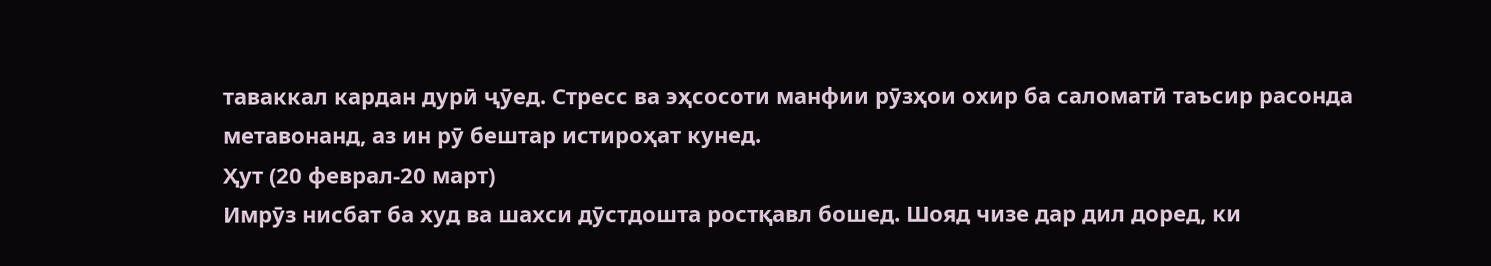таваккал кардан дурӣ ҷӯед. Стресс ва эҳсосоти манфии рӯзҳои охир ба саломатӣ таъсир расонда метавонанд, аз ин рӯ бештар истироҳат кунед.
Ҳут (20 феврал-20 март)
Имрӯз нисбат ба худ ва шахси дӯстдошта ростқавл бошед. Шояд чизе дар дил доред, ки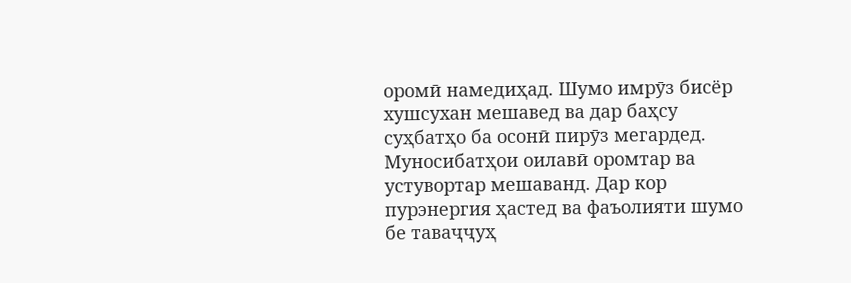оромӣ намедиҳад. Шумо имрӯз бисёр хушсухан мешавед ва дар баҳсу суҳбатҳо ба осонӣ пирӯз мегардед. Муносибатҳои оилавӣ оромтар ва устувортар мешаванд. Дар кор пурэнергия ҳастед ва фаъолияти шумо бе таваҷҷуҳ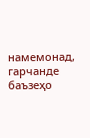намемонад, гарчанде баъзеҳо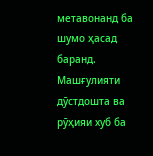метавонанд ба шумо ҳасад баранд. Машғулияти дӯстдошта ва рӯҳияи хуб ба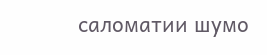саломатии шумо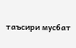таъсири мусбат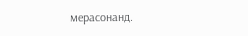мерасонанд.